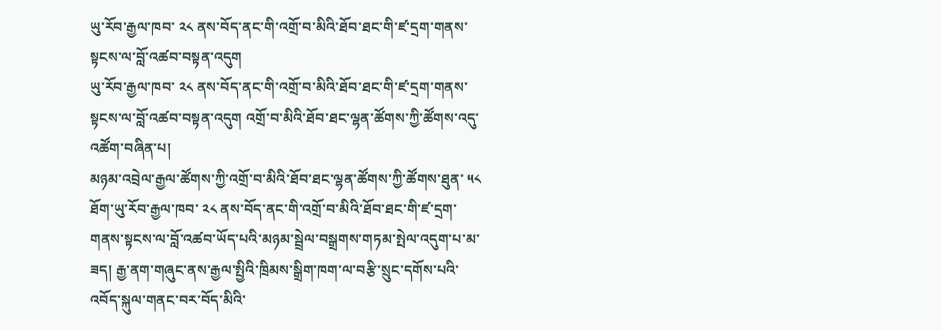ཡུ་རོབ་རྒྱལ་ཁབ་ ༢༨ ནས་བོད་ནང་གི་འགྲོ་བ་མིའི་ཐོབ་ཐང་གི་ཛ་དྲག་གནས་སྟངས་ལ་བློ་འཚབ་བསྟན་འདུག
ཡུ་རོབ་རྒྱལ་ཁབ་ ༢༨ ནས་བོད་ནང་གི་འགྲོ་བ་མིའི་ཐོབ་ཐང་གི་ཛ་དྲག་གནས་སྟངས་ལ་བློ་འཚབ་བསྟན་འདུག འགྲོ་བ་མིའི་ཐོབ་ཐང་ལྷན་ཚོགས་ཀྱི་ཚོགས་འདུ་འཚོག་བཞིན་པ།
མཉམ་འབྲེལ་རྒྱལ་ཚོགས་ཀྱི་འགྲོ་བ་མིའི་ཐོབ་ཐང་ལྷན་ཚོགས་ཀྱི་ཚོགས་ཐུན་ ༥༨ ཐོག་ཡུ་རོབ་རྒྱལ་ཁབ་ ༢༨ ནས་བོད་ནང་གི་འགྲོ་བ་མིའི་ཐོབ་ཐང་གི་ཛ་དྲག་གནས་སྟངས་ལ་བློ་འཚབ་ཡོད་པའི་མཉམ་སྦྲེལ་བསྒྲགས་གཏམ་སྤེལ་འདུག་པ་མ་ཟད། རྒྱ་ནག་གཞུང་ནས་རྒྱལ་སྤྱིའི་ཁྲིམས་སྒྲིག་ཁག་ལ་བརྩི་སྲུང་དགོས་པའི་འབོད་སྐུལ་གནང་བར་བོད་མིའི་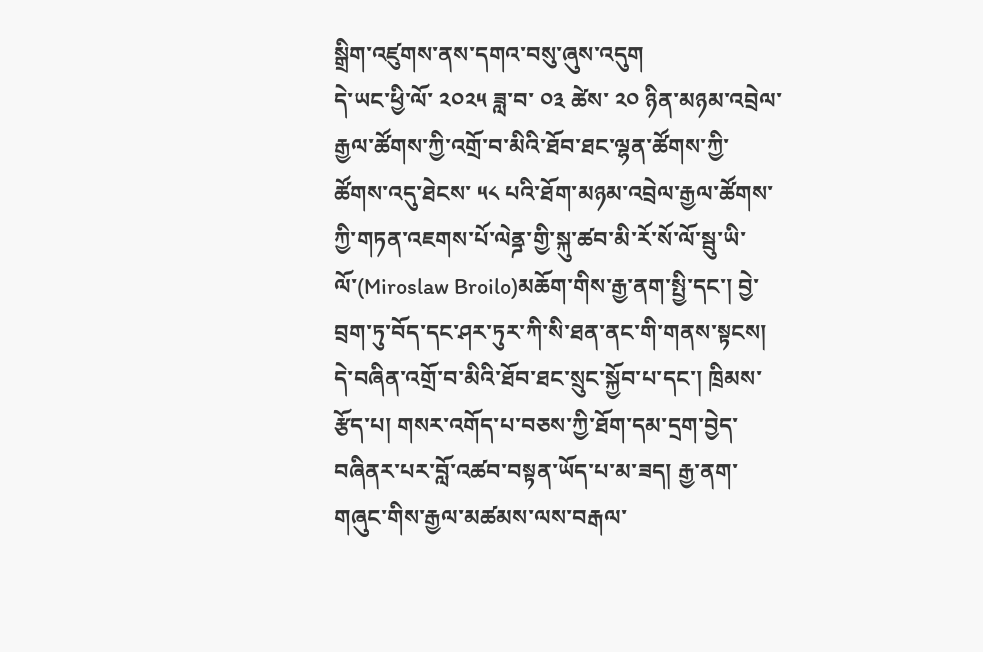སྒྲིག་འཛུགས་ནས་དགའ་བསུ་ཞུས་འདུག
དེ་ཡང་ཕྱི་ལོ་ ༢༠༢༥ ཟླ་བ་ ༠༣ ཚེས་ ༢༠ ཉིན་མཉམ་འབྲེལ་རྒྱལ་ཚོགས་ཀྱི་འགྲོ་བ་མིའི་ཐོབ་ཐང་ལྷན་ཚོགས་ཀྱི་ཚོགས་འདུ་ཐེངས་ ༥༨ པའི་ཐོག་མཉམ་འབྲེལ་རྒྱལ་ཚོགས་ཀྱི་གཏན་འཇགས་པོ་ལེནྜ་གྱི་སྐུ་ཚབ་མི་རོ་སོ་ལོ་སྦུ་ཡི་ལོ་(Miroslaw Broilo)མཆོག་གིས་རྒྱ་ནག་སྤྱི་དང་། བྱེ་བྲག་ཏུ་བོད་དང་ཤར་ཏུར་ཀི་སི་ཐན་ནང་གི་གནས་སྟངས། དེ་བཞིན་འགྲོ་བ་མིའི་ཐོབ་ཐང་སྲུང་སྐྱོབ་པ་དང་། ཁྲིམས་རྩོད་པ། གསར་འགོད་པ་བཅས་ཀྱི་ཐོག་དམ་དྲག་བྱེད་བཞིནར་པར་བློ་འཚབ་བསྟན་ཡོད་པ་མ་ཟད། རྒྱ་ནག་གཞུང་གིས་རྒྱལ་མཚམས་ལས་བརྒལ་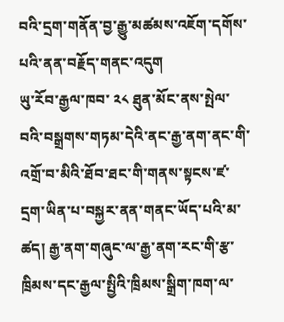བའི་དྲག་གནོན་བྱ་རྒྱུ་མཚམས་འཇོག་དགོས་པའི་ནན་བརྗོད་གནང་འདུག
ཡུ་རོབ་རྒྱལ་ཁབ་ ༢༨ ཐུན་མོང་ནས་སྤེལ་བའི་བསྒྲགས་གཏམ་དེའི་ནང་རྒྱ་ནག་ནང་གི་འགྲོ་བ་མིའི་ཐོབ་ཐང་གི་གནས་སྟངས་ཛ་དྲག་ཡིན་པ་བསྐྱར་ནན་གནང་ཡོད་པའི་མ་ཚད། རྒྱ་ནག་གཞུང་ལ་རྒྱ་ནག་རང་གི་རྩ་ཁྲིམས་དང་རྒྱལ་སྤྱིའི་ཁྲིམས་སྒྲིག་ཁག་ལ་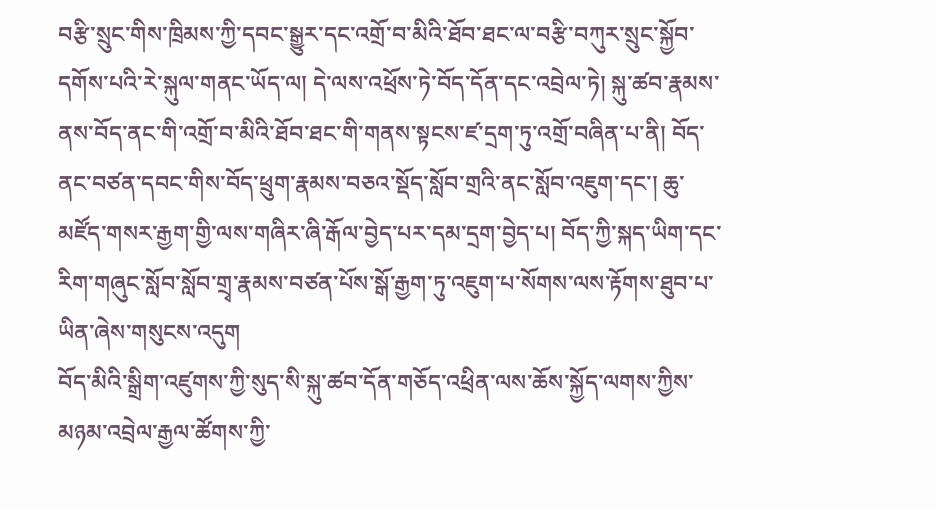བརྩི་སྲུང་གིས་ཁྲིམས་ཀྱི་དབང་སྒྱུར་དང་འགྲོ་བ་མིའི་ཐོབ་ཐང་ལ་བརྩི་བཀུར་སྲུང་སྐྱོབ་དགོས་པའི་རེ་སྐུལ་གནང་ཡོད་ལ། དེ་ལས་འཕྲོས་ཏེ་བོད་དོན་དང་འབྲེལ་ཏེ། སྐུ་ཚབ་རྣམས་ནས་བོད་ནང་གི་འགྲོ་བ་མིའི་ཐོབ་ཐང་གི་གནས་སྟངས་ཛ་དྲག་ཏུ་འགྲོ་བཞིན་པ་ནི། བོད་ནང་བཙན་དབང་གིས་བོད་ཕྲུག་རྣམས་བཅའ་སྡོད་སློབ་གྲའི་ནང་སློབ་འཇུག་དང་། ཆུ་མཛོད་གསར་རྒྱག་གྱི་ལས་གཞིར་ཞི་རྒོལ་བྱེད་པར་དམ་དྲག་བྱེད་པ། བོད་ཀྱི་སྐད་ཡིག་དང་རིག་གཞུང་སློབ་སློབ་གྲྭ་རྣམས་བཙན་པོས་སྒོ་རྒྱག་ཏུ་འཇུག་པ་སོགས་ལས་རྟོགས་ཐུབ་པ་ཡིན་ཞེས་གསུངས་འདུག
བོད་མིའི་སྒྲིག་འཛུགས་ཀྱི་སུད་སི་སྐུ་ཚབ་དོན་གཅོད་འཕྲིན་ལས་ཆོས་སྐྱོད་ལགས་ཀྱིས་མཉམ་འབྲེལ་རྒྱལ་ཚོགས་ཀྱི་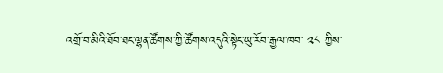འགྲོ་བ་མིའི་ཐོབ་ཐང་ལྷན་ཚོགས་ཀྱི་ཚོགས་འདུའི་སྟེང་ཡུ་རོབ་རྒྱལ་ཁབ་ ༢༨ ཀྱིས་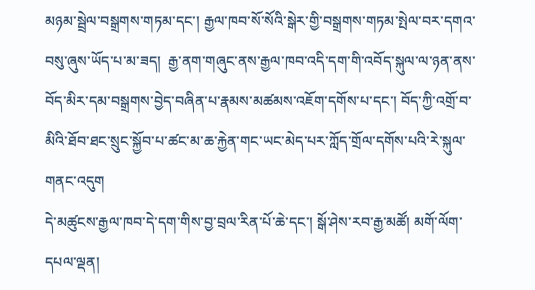མཉམ་སྦྲེལ་བསྒྲགས་གཏམ་དང་། རྒྱལ་ཁབ་སོ་སོའི་སྒེར་གྱི་བསྒྲགས་གཏམ་སྤེལ་བར་དགའ་བསུ་ཞུས་ཡོད་པ་མ་ཟད།  རྒྱ་ནག་གཞུང་ནས་རྒྱལ་ཁབ་འདི་དག་གི་འབོད་སྐུལ་ལ་ཉན་ནས་བོད་མིར་དམ་བསྒྲགས་བྱེད་བཞིན་པ་རྣམས་མཚམས་འཇོག་དགོས་པ་དང་། བོད་ཀྱི་འགྲོ་བ་མིའི་ཐོབ་ཐང་སྲུང་སྐྱོབ་པ་ཚང་མ་ཆ་རྐྱེན་གང་ཡང་མེད་པར་ཀློད་གྲོལ་དགོས་པའི་རེ་སྐུལ་གནང་འདུག
དེ་མཚུངས་རྒྱལ་ཁབ་དེ་དག་གིས་བྱ་བྲལ་རིན་པོ་ཆེ་དང་། སྒོ་ཤེས་རབ་རྒྱ་མཚོ། མགོ་ལོག་དཔལ་ལྡན།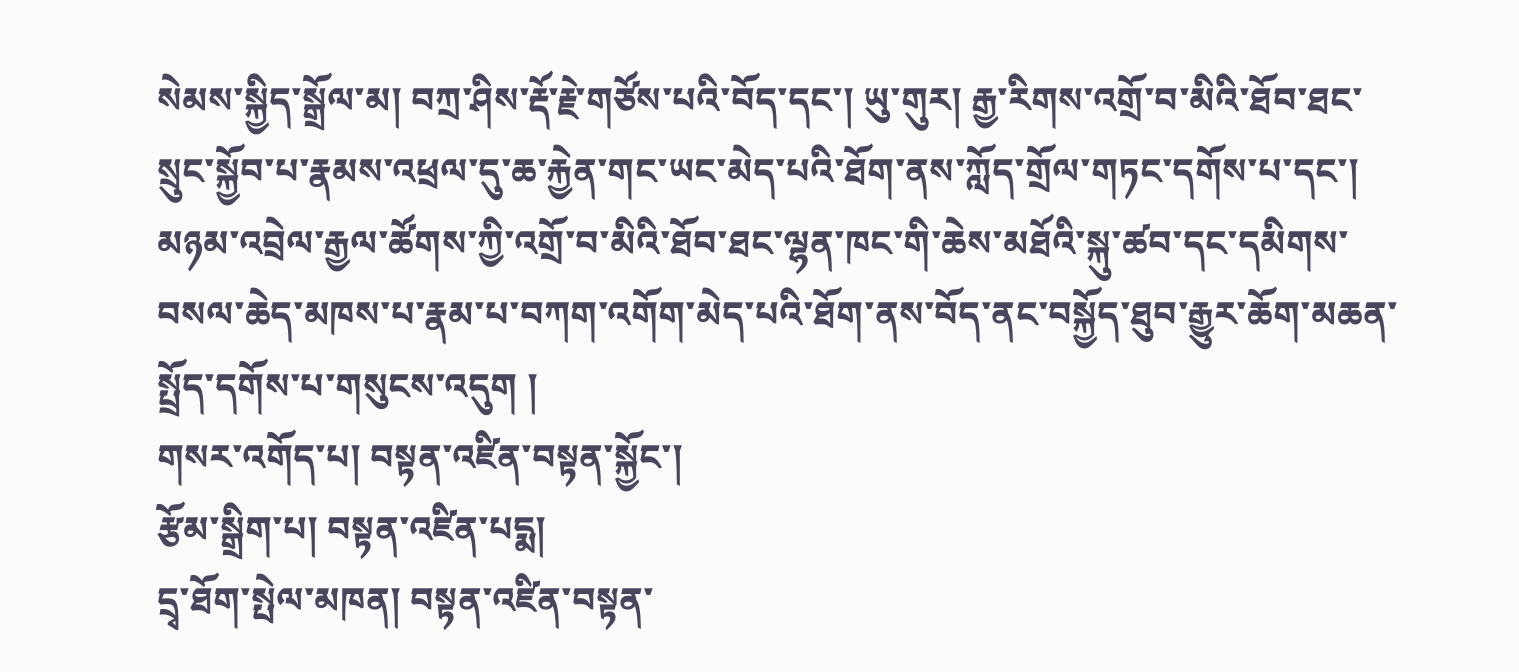སེམས་སྐྱིད་སྒྲོལ་མ། བཀྲ་ཤིས་རྡོ་རྗེ་གཙོས་པའི་བོད་དང་། ཡུ་གུར། རྒྱ་རིགས་འགྲོ་བ་མིའི་ཐོབ་ཐང་སྲུང་སྐྱོབ་པ་རྣམས་འཕྲལ་དུ་ཆ་རྐྱེན་གང་ཡང་མེད་པའི་ཐོག་ནས་ཀློད་གྲོལ་གཏང་དགོས་པ་དང་།  མཉམ་འབྲེལ་རྒྱལ་ཚོགས་ཀྱི་འགྲོ་བ་མིའི་ཐོབ་ཐང་ལྷན་ཁང་གི་ཆེས་མཐོའི་སྐུ་ཚབ་དང་དམིགས་བསལ་ཆེད་མཁས་པ་རྣམ་པ་བཀག་འགོག་མེད་པའི་ཐོག་ནས་བོད་ནང་བསྐྱོད་ཐུབ་རྒྱུར་ཆོག་མཆན་སྤྲོད་དགོས་པ་གསུངས་འདུག །
གསར་འགོད་པ། བསྟན་འཛིན་བསྟན་སྐྱོང་།
རྩོམ་སྒྲིག་པ། བསྟན་འཛིན་པདྨ།
དྲྭ་ཐོག་སྤེལ་མཁན། བསྟན་འཛིན་བསྟན་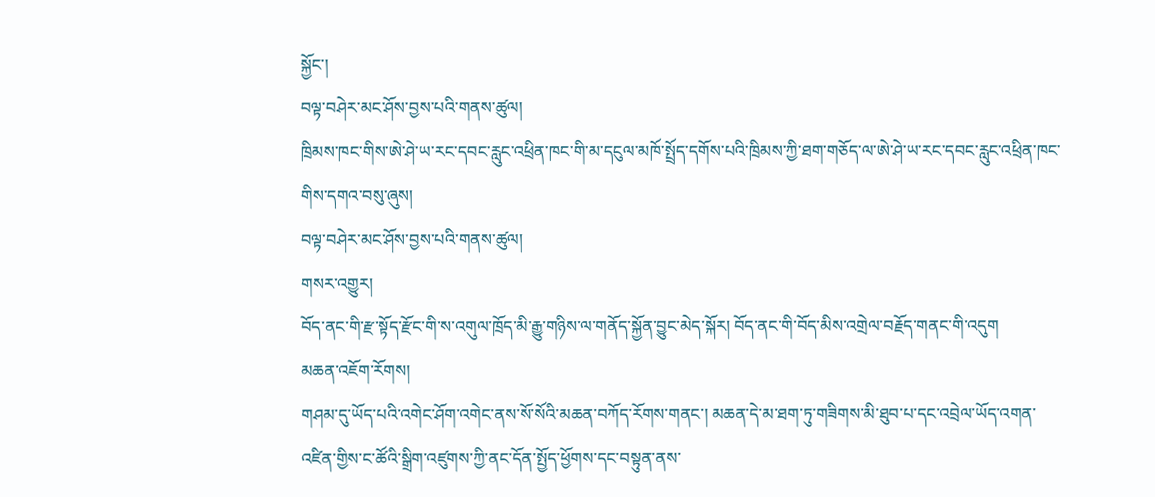སྐྱོང་།
བལྟ་བཤེར་མང་ཤོས་བྱས་པའི་གནས་ཚུལ།
ཁྲིམས་ཁང་གིས་ཨེ་ཤེ་ཡ་རང་དབང་རླུང་འཕྲིན་ཁང་གི་མ་དངུལ་མཁོ་སྤྲོད་དགོས་པའི་ཁྲིམས་ཀྱི་ཐག་གཅོད་ལ་ཨེ་ཤེ་ཡ་རང་དབང་རླུང་འཕྲིན་ཁང་གིས་དགའ་བསུ་ཞུས།
བལྟ་བཤེར་མང་ཤོས་བྱས་པའི་གནས་ཚུལ།
གསར་འགྱུར།
བོད་ནང་གི་རྫ་སྟོད་རྫོང་གི་ས་འགུལ་ཁྲོད་མི་རྒྱུ་གཉིས་ལ་གནོད་སྐྱོན་བྱུང་མེད་སྐོར། བོད་ནང་གི་བོད་མིས་འགྲེལ་བརྗོད་གནང་གི་འདུག
མཆན་འཇོག་རོགས།
གཤམ་དུ་ཡོད་པའི་འགེང་ཤོག་འགེང་ནས་སོ་སོའི་མཆན་བཀོད་རོགས་གནང་། མཆན་དེ་མ་ཐག་ཏུ་གཟིགས་མི་ཐུབ་པ་དང་འབྲེལ་ཡོད་འགན་འཛིན་གྱིས་ང་ཚོའི་སྒྲིག་འཛུགས་ཀྱི་ནང་དོན་སྤྱོད་ཕྱོགས་དང་བསྟུན་ནས་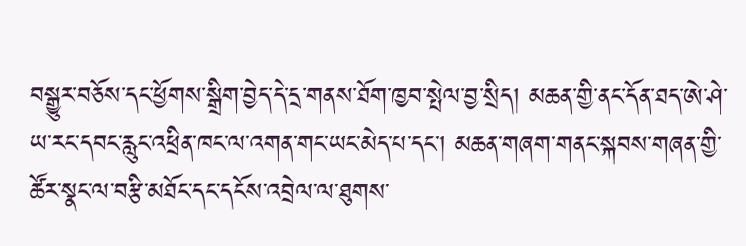བསྒྱུར་བཅོས་དང་ཕྱོགས་སྒྲིག་བྱེད་དེ་དྲ་གནས་ཐོག་ཁྱབ་སྤེལ་བྱ་སྲིད། མཆན་གྱི་ནང་དོན་ཐད་ཨེ་ཤེ་ཡ་རང་དབང་རླུང་འཕྲིན་ཁང་ལ་འགན་གང་ཡང་མེད་པ་དང་། མཆན་གཞག་གནང་སྐབས་གཞན་གྱི་ཚོར་སྣང་ལ་བརྩི་མཐོང་དང་དངོས་འབྲེལ་ལ་ཐུགས་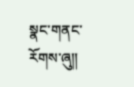སྣང་གནང་རོགས་ཞུ༎